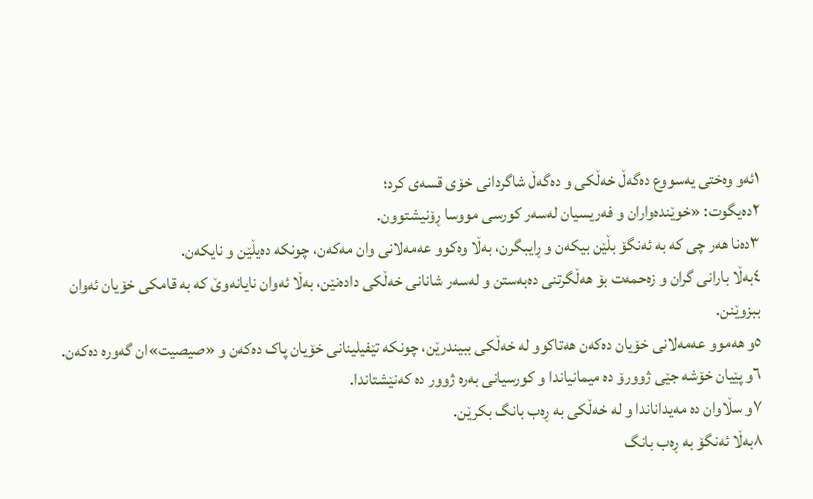١ئەو وەختی یەسووع دەگەڵ خەڵکی و دەگەڵ شاگردانی خۆی قسەی کرد؛
٢دەیگوت: «خوێندەواران و فەریسیان لەسەر کورسی مووسا ڕۆنیشتوون.
٣دەنا هەر چی کە بە ئەنگۆ بڵێن بیکەن و ڕایبگرن، بەڵا وەکوو عەمەلانی وان مەکەن، چونکە دەیڵێن و نایکەن.
٤بەڵا بارانی گران و زەحمەت بۆ هەڵگرتنی دەبەستن و لەسەر شانانی خەڵکی دادەنێن، بەڵا ئەوان نایانەوێ کە بە قامکی خۆیان ئەوان ببزوێنن.
٥و هەموو عەمەلانی خۆیان دەکەن هەتاکوو لە خەڵکی ببیندرێن، چونکە تێفیلینانی خۆیان پاک دەکەن و «صیصیت»ان گەورە دەکەن.
٦و پێیان خۆشە جێی ژوورۆ دە میمانیاندا و کورسیانی بەرە ژوور دە کەنێشتاندا.
٧و سڵاوان دە مەیداناندا و لە خەڵکی بە ڕەب بانگ بکرێن.
٨بەڵا ئەنگۆ بە ڕەب بانگ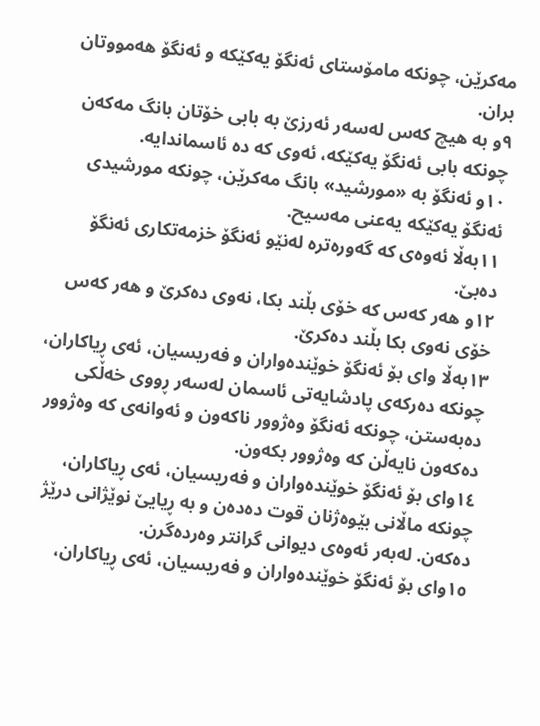مەکرێن، چونکە مامۆستای ئەنگۆ یەکێکە و ئەنگۆ هەمووتان بران.
٩و بە هیچ کەس لەسەر ئەرزێ بە بابی خۆتان بانگ مەکەن چونکە بابی ئەنگۆ یەکێکە، ئەوی کە دە ئاسماندایە.
١٠و ئەنگۆ بە «مورشید» بانگ مەکرێن، چونکە مورشیدی ئەنگۆ یەکێکە یەعنی مەسیح.
١١بەڵا ئەوەی کە گەورەترە لەنێو ئەنگۆ خزمەتکاری ئەنگۆ دەبێ.
١٢و هەر کەس کە خۆی بڵند بکا، نەوی دەکرێ و هەر کەس خۆی نەوی بکا بڵند دەکرێ.
١٣بەڵا وای بۆ ئەنگۆ خوێندەواران و فەریسیان، ئەی ڕیاکاران، چونکە دەرکەی پادشایەتی ئاسمان لەسەر ڕووی خەڵکی دەبەستن، چونکە ئەنگۆ وەژوور ناکەون و ئەوانەی کە وەژوور دەکەون نایەڵن کە وەژوور بکەون.
١٤وای بۆ ئەنگۆ خوێندەواران و فەریسیان، ئەی ڕیاکاران، چونکە ماڵانی بێوەژنان قوت دەدەن و بە ڕیایێ نوێژانی درێژ دەکەن. لەبەر ئەوەی دیوانی گرانتر وەردەگرن.
١٥وای بۆ ئەنگۆ خوێندەواران و فەریسیان، ئەی ڕیاکاران،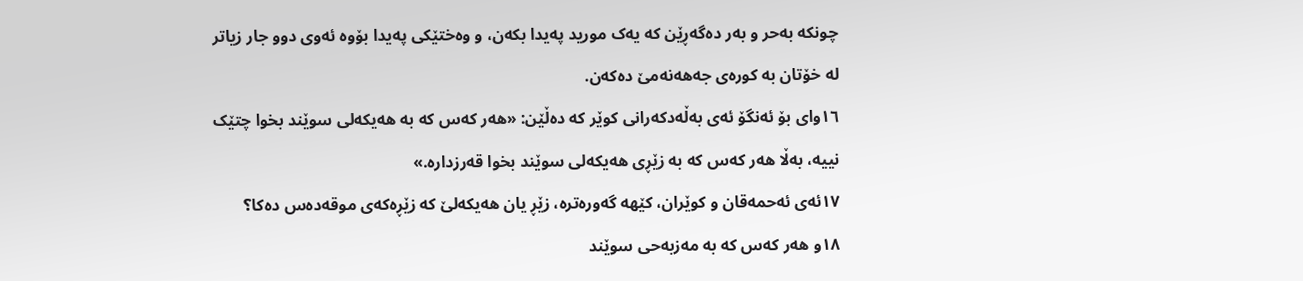چونکە بەحر و بەر دەگەڕێن کە یەک مورید پەیدا بکەن، و وەختێکی پەیدا بۆوە ئەوی دوو جار زیاتر لە خۆتان بە کورەی جەهەنەمێ دەکەن.
١٦وای بۆ ئەنگۆ ئەی بەڵەدکەرانی کوێر کە دەڵێن: «هەر کەس کە بە هەیکەلی سوێند بخوا چتێک نییە، بەڵا هەر کەس کە بە زێڕی هەیکەلی سوێند بخوا قەرزدارە.»
١٧ئەی ئەحمەقان و کوێران، کێهە گەورەترە، زێڕ یان هەیکەلێ کە زێڕەکەی موقەدەس دەکا؟
١٨و هەر کەس کە بە مەزبەحی سوێند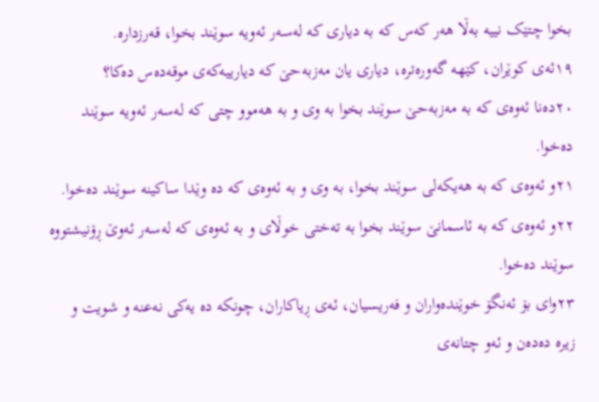بخوا چتێک نییە بەڵا هەر کەس کە بە دیاری کە لەسەر ئەویە سوێند بخوا، قەرزدارە.
١٩ئەی کوێران، کێهە گەورەترە، دیاری یان مەزبەحێ کە دیارییەکەی موقەدەس دەکا؟
٢٠دەنا ئەوەی کە بە مەزبەحێ سوێند بخوا بە وی و بە هەموو چتی کە لەسەر ئەویە سوێند دەخوا.
٢١و ئەوەی کە بە هەیکەلی سوێند بخوا، بە وی و بە ئەوەی کە دە وێدا ساکینە سوێند دەخوا.
٢٢و ئەوەی کە بە ئاسمانێ سوێند بخوا بە تەختی خوڵای و بە ئەوەی کە لەسەر ئەوێ ڕۆنیشتووه سوێند دەخوا.
٢٣وای بۆ ئەنگۆ خوێندەواران و فەریسیان، ئەی ڕیاکاران، چونکە دە یەکی نەعنە و شویت و زیرە دەدەن و ئەو چتانەی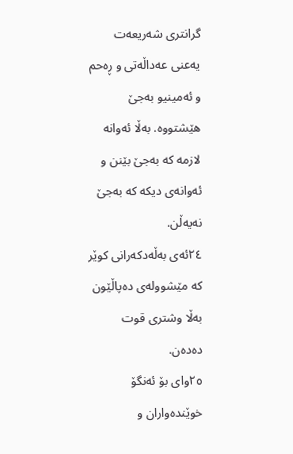گرانتری شەریعەت یەعنی عەداڵەتی و ڕەحم و ئەمینیو بەجێ هێشتووە. بەڵا ئەوانە لازمە کە بەجێ بێنن و ئەوانەی دیکە کە بەجێ نەیەڵن.
٢٤ئەی بەڵەدکەرانی کوێر کە مێشوولەی دەپاڵێون بەڵا وشتری قوت دەدەن.
٢٥وای بۆ ئەنگۆ خوێندەواران و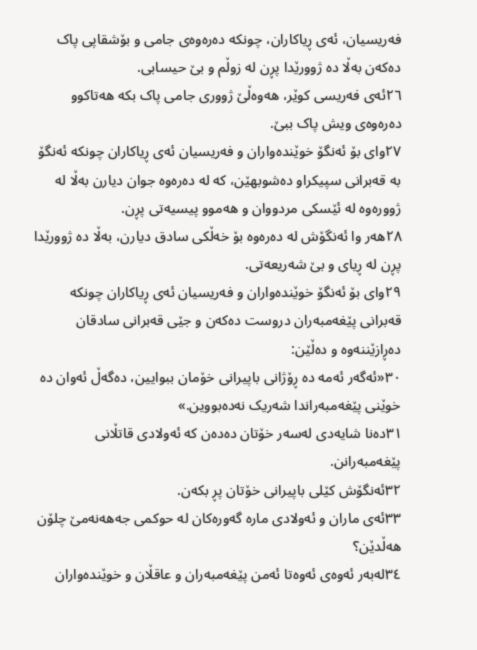فەریسیان، ئەی ڕیاکاران، چونکە دەرەوەی جامی و بۆشقاپی پاک دەکەن بەڵا دە ژوورێدا پڕن لە زوڵم و بێ حیسابی.
٢٦ئەی فەریسی کوێر، هەوەڵێ ژووری جامی پاک بکە هەتاکوو دەرەوەی ویش پاک ببێ.
٢٧وای بۆ ئەنگۆ خوێندەواران و فەریسیان ئەی ڕیاکاران چونکە ئەنگۆ بە قەبرانی سپیکراو دەشوبهێن، کە لە دەرەوە جوان دیارن بەڵا لە ژوورەوە لە ئێسکی مردووان و هەموو پیسیەتی پڕن.
٢٨هەر وا ئەنگۆش لە دەرەوە بۆ خەڵکی سادق دیارن، بەڵا دە ژوورێدا پڕن لە ڕیای و بێ شەریعەتی.
٢٩وای بۆ ئەنگۆ خوێندەواران و فەریسیان ئەی ڕیاکاران چونکە قەبرانی پێغەمبەران دروست دەکەن و جێی قەبرانی سادقان دەڕازێننەوە و دەڵێن:
٣٠«ئەگەر ئەمە دە ڕۆژانی باپیرانی خۆمان ببوایین، دەگەڵ ئەوان دە خوێنی پێغەمبەراندا شەریک نەدەبووین.»
٣١دەنا شایەدی لەسەر خۆتان دەدەن کە ئەولادی قاتڵانی پێغەمبەرانن.
٣٢ئەنگۆش کێلی باپیرانی خۆتان پڕ بکەن.
٣٣ئەی ماران و ئەولادی مارە گەورەکان لە حوکمی جەهەنەمێ چلۆن هەڵدێن؟
٣٤لەبەر ئەوەی ئەوەتا ئەمن پێغەمبەران و عاقڵان و خوێندەواران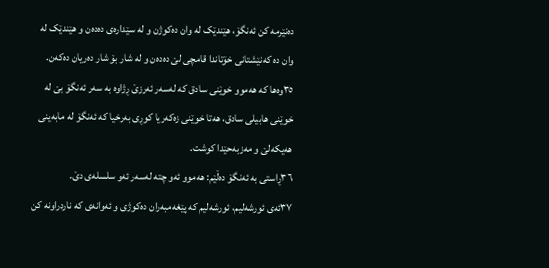دەنێرمە کن ئەنگۆ، هێندێک لە وان دەکوژن و لە سێدارەی دەدەن و هێندێک لە وان دە کەنێشتانی خۆتاندا قامچی لێ دەدەن و لە شار بۆ شار دەریان دەکەن.
٣٥وەها کە هەموو خوێنی سادق کە لەسەر ئەرزێ ڕژاوە بە سەر ئەنگۆ بێ لە خوێنی هابیلی سادق، هەتا خوێنی زەکەریا کوڕی بەرخیا کە ئەنگۆ لە مابەینی هەیکەلێ و مەزبەحێدا کوشت.
٣٦ڕاستی بە ئەنگۆ دەڵێم: هەموو ئەو چتە لەسەر ئەو سلسلەی دێ.
٣٧ئەی ئورشەلیم، ئورشەلیم کە پێغەمبەران دەکوژی و ئەوانەی کە ناردراونە کن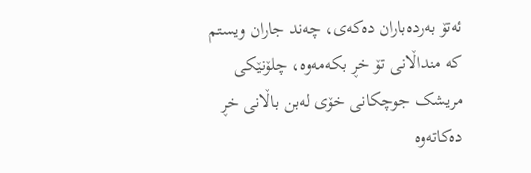ئەتۆ بەردەباران دەکەی، چەند جاران ویستم کە منداڵانی تۆ خڕ بکەمەوە، چلۆنێکی مریشک جوچکانی خۆی لەبن باڵانی خڕ دەکاتەوە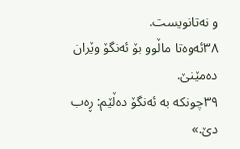و نەتانویست.
٣٨ئەوەتا ماڵوو بۆ ئەنگۆ وێران دەمێنێ.
٣٩چونکە بە ئەنگۆ دەڵێم: ڕەب دێ.»